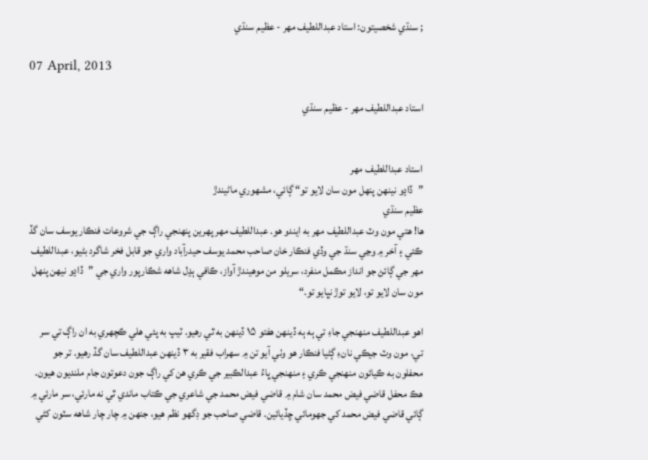; سنڌي شخصيتون: استاد عبداللطيف مھر - عظيم سنڌي

07 April, 2013

استاد عبداللطيف مھر - عظيم سنڌي


استاد عبداللطيف مھر
”ڏاڍو نينھن پنھل مون سان لايو تو“ ڳائي، مشھوري ماڻيندڙ
عظيم سنڌي
ها! هتي مون وٽ عبداللطيف مهر به ايندو هو. عبداللطيف مهر پهرين پنهنجي راڳ جي شروعات فنڪار يوسف سان گڏ ڪئي ۽ آخر ۾ وڃي سنڌ جي وڏي فنڪار خان صاحب محمد يوسف حيدرآباد واري جو قابل فخر شاگرد بڻيو، عبداللطيف مهر جي ڳائڻ جو انداز مڪمل منفرد، سريلو من موهيندڙ آواز، ڪافي ٻڍل شاهه شڪارپور واري جي ”ڏاڍو نيهن پنهل مون سان لايو تو، لايو توڙ نڀايو تو.“

اهو عبداللطيف منهنجي جاءِ تي ٻه ٻه ڏينهن هفتو ۱۵ ڏينهن به ٿي رهيو. ٽيپ به پئي هلي ڪچهري به ان راڳ تي سر تي، مون وٽ جيڪي نانءِ ڳڻيا فنڪار هو وٺي آيو تن ۾ سهراب فقير به ۳ ڏينهن عبداللطيف سان گڏ رهيو. تر جو محفلون به ڪيائون منهنجي ڪري ۽ منهنجي ڀاءُ عبدالڪبير جي ڪري هن کي راڳ جون دعوتون جام ملنديون هيون. هڪ محفل قاضي فيض محمد سان شام ۾ قاضي فيض محمد جي شاعري جي ڪتاب ماندي ٿي نه مارئي، سر مارئي ۾ ڳائي قاضي فيض محمد کي جهومائي ڇڏيائين. قاضي صاحب جو ڊگهو نظم هيو، جنهن ۾ چار چار شاهه سٽون کڻي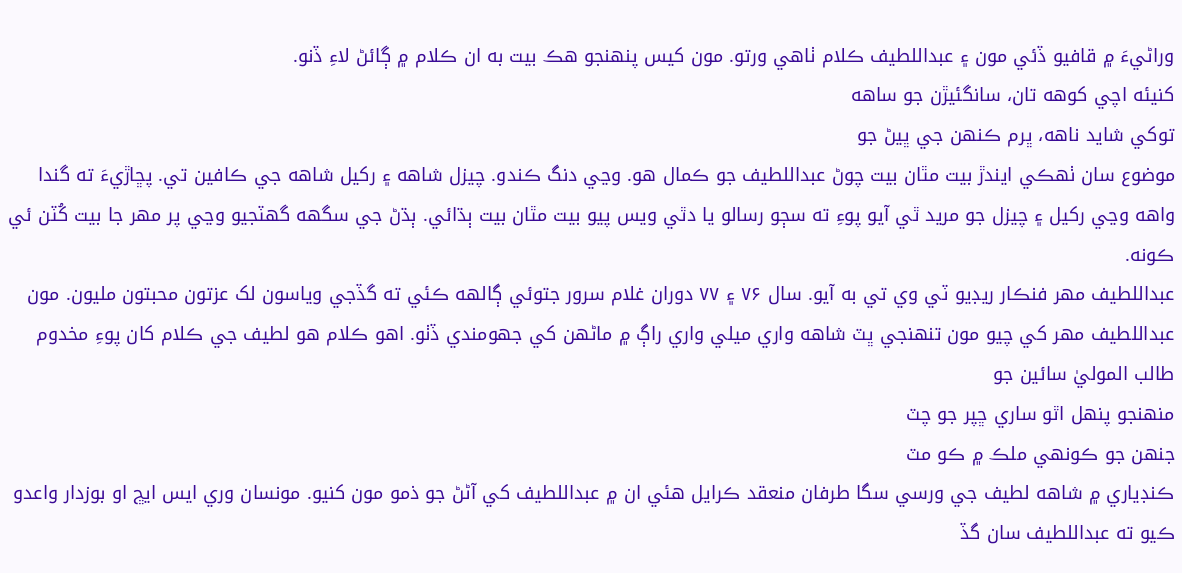وراڻيءَ ۾ قافيو ڏئي مون ۽ عبداللطيف ڪلام ٺاهي ورتو. مون کيس پنهنجو هڪ بيت به ان ڪلام ۾ ڳائڻ لاءِ ڏنو.
کنيئه اچي کوهه تان، سانگئيڙن جو ساهه
توکي شايد ناهه، ڀرم ڪنهن جي ڀيڻ جو
موضوع سان ٺهڪي ايندڙ بيت مٿان بيت چوڻ عبداللطيف جو ڪمال هو. وڃي دنگ ڪندو. چيزل شاهه ۽ رکيل شاهه جي ڪافين تي. پڇاڙيءَ ته گندا واهه وڃي رکيل ۽ چيزل جو مريد ٿي آيو پوءِ ته سڄو رسالو يا دٿي ويس پيو بيت مٿان بيت ٻڌائي. ٻڌڻ جي سگهه گهٽجيو وڃي پر مهر جا بيت کُٽن ئي ڪونه.
عبداللطيف مهر فنڪار ريڊيو ٽي وي تي به آيو. سال ۷۶ ۽ ۷۷ دوران غلام سرور جتوئي ڳالهه ڪئي ته گڏجي وياسون لک عزتون محبتون مليون. مون عبداللطيف مهر کي چيو مون تنهنجي ڀٽ شاهه واري ميلي واري راڳ ۾ ماڻهن کي جهومندي ڏٺو. اهو ڪلام هو لطيف جي ڪلام کان پوءِ مخدوم طالب الموليٰ سائين جو
منهنجو پنهل اٿو ساري ڇپر جو چٽ
جنهن جو ڪونهي ملڪ ۾ ڪو مٽ
ڪنڊياري ۾ شاهه لطيف جي ورسي سگا طرفان منعقد ڪرايل هئي ان ۾ عبداللطيف کي آڻڻ جو ذمو مون کنيو. مونسان وري ايس ايڇ او بوزدار واعدو ڪيو ته عبداللطيف سان گڏ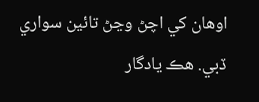اوهان کي اچڻ وڃڻ تائين سواري ڏبي. هڪ يادگار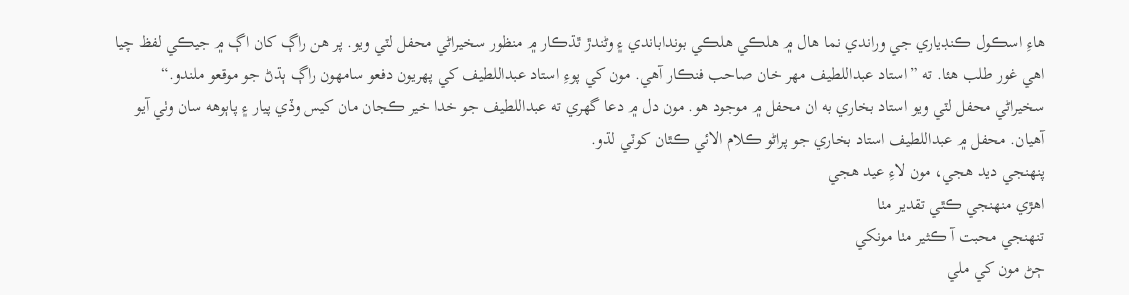هاءِ اسڪول ڪنڊياري جي وراندي نما هال ۾ هلڪي هلڪي بونداباندي ۽ وڻندڙ ٿڌڪار ۾ منظور سخيراڻي محفل لٽي ويو. پر هن راڳ کان اڳ ۾ جيڪي لفظ چيا اهي غور طلب هئا. ته ”استاد عبداللطيف مهر خان صاحب فنڪار آهي. مون کي پوءِ استاد عبداللطيف کي پهريون دفعو سامهون راڳ ٻڌڻ جو موقعو ملندو.“
سخيراڻي محفل لٽي ويو استاد بخاري به ان محفل ۾ موجود هو. مون دل ۾ دعا گهري ته عبداللطيف جو خدا خير ڪجان مان کيس وڏي پيار ۽ پاٻوهه سان وٺي آيو آهيان. محفل ۾ عبداللطيف استاد بخاري جو پراڻو ڪلام الائي ڪٿان کوٽي لڌو.
پنهنجي ديد هجي، مون لاءِ عيد هجي
اهڙي منهنجي ڪٿي تقدير مٺا
تنهنجي محبت آ ڪثير مٺا مونکي
ڄڻ مون کي ملي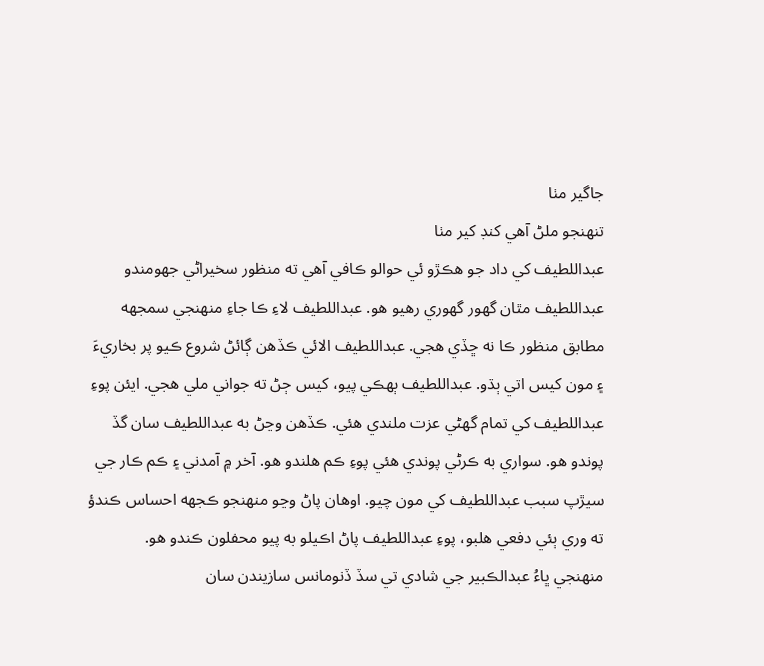جاگير مٺا
تنهنجو ملڻ آهي کنڊ کير مٺا
عبداللطيف کي داد جو هڪڙو ئي حوالو ڪافي آهي ته منظور سخيراڻي جهومندو عبداللطيف مٿان گهور گهوري رهيو هو. عبداللطيف لاءِ ڪا جاءِ منهنجي سمجهه مطابق منظور ڪا نه ڇڏي هجي. عبداللطيف الائي ڪڏهن ڳائڻ شروع ڪيو پر بخاريءَ ۽ مون کيس اتي ٻڌو. عبداللطيف ٻهڪي پيو، کيس ڄڻ ته جواني ملي هجي. ايئن پوءِ عبداللطيف کي تمام گهڻي عزت ملندي هئي. ڪڏهن وڃڻ به عبداللطيف سان گڏ پوندو هو. سواري به ڪرڻي پوندي هئي پوءِ ڪم هلندو هو. آخر ۾ آمدني ۽ ڪم ڪار جي سيڙپ سبب عبداللطيف کي مون چيو. اوهان پاڻ وڃو منهنجو ڪجهه احساس ڪندؤ ته وري ٻئي دفعي هلبو، پوءِ عبداللطيف پاڻ اڪيلو به پيو محفلون ڪندو هو.
منهنجي ڀاءُ عبدالڪبير جي شادي تي سڏ ڏنومانس سازيندن سان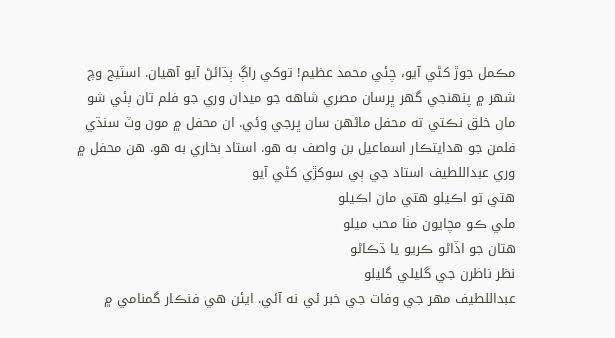مڪمل جوڙ کڻي آيو، چئي محمد عظيم! توکي راڳ ٻڌائڻ آيو آهيان. اسٽيج وچ شهر ۾ پنهنجي گهر ڀرسان مصري شاهه جو ميدان وري جو فلم تان ٻئي شو مان خلق نڪتي ته محفل ماڻهن سان ڀرجي وئي. ان محفل ۾ مون وٽ سنڌي فلمن جو هدايتڪار اسماعيل بن واصف به هو. استاد بخاري به هو. هن محفل ۾ وري عبداللطيف استاد جي ٻي سوکڙي کڻي آيو
هتي تو اڪيلو هتي مان اڪيلو
ملي ڪو مچايون مٺا محب ميلو
هتان جو اڏاڻو ڪريو يا ڌڪاڻو
نظر ناظرن جي گليلي گليلو
عبداللطيف مهر جي وفات جي خبر ئي نه آئي. ايئن هي فنڪار گمنامي ۾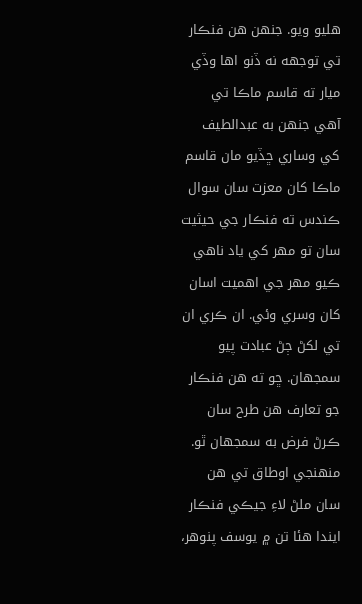هليو ويو. جنهن هن فنڪار تي توجهه نه ڏنو اها وڏي ميار ته قاسم ماڪا تي آهي جنهن به عبدالطيف کي وساري ڇڏيو مان قاسم ماڪا کان معزت سان سوال ڪندس ته فنڪار جي حيثيت سان تو مهر کي ياد ناهي ڪيو مهر جي اهميت اسان کان وسري وئي. ان ڪري ان تي لکڻ ڄڻ عبادت پيو سمجهان. ڇو ته هن فنڪار جو تعارف هن طرح سان ڪرڻ فرض به سمجهان ٿو.
منهنجي اوطاق تي هن سان ملڻ لاءِ جيڪي فنڪار ايندا هئا تن ۾ يوسف پنوهر،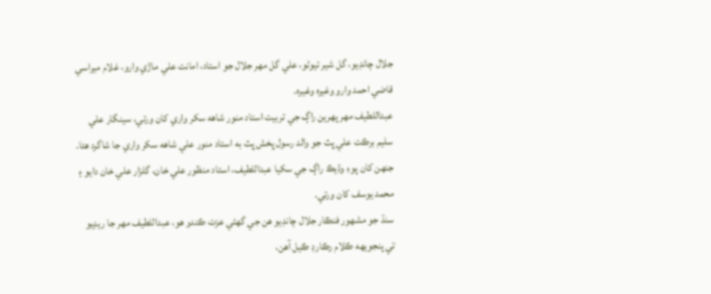جلال چانڊيو، گل شير تيوڻو، علي گل مهر جلال جو استاد، امانت علي ماڙي وارو، غلام ميراسي قاضي احمد وارو وغيره وغيره.
عبداللطيف مهر پهرين راڳ جي تربيت استاد منور شاهه سکر واري کان ورتي، سينگار علي سليم برڪت علي ڀٽ جو والد رسول ڀخش ڀٽ به استاد منور علي شاهه سکر واري جا شاگرد هئا.
جنهن کان پوءِ وڌيڪ راڳ جي سکيا عبداللطيف، استاد منظور علي خان، گلزار علي خان دايو ۽ محمد يوسف کان ورتي.
سنڌ جو مشهور فنڪار جلال چانڊيو هن جي گهڻي عزت ڪندو هو، عبداللطيف مهر جا ريڊيو تي پنجويهه ڪلام رڪارڊ ڪيل آهن،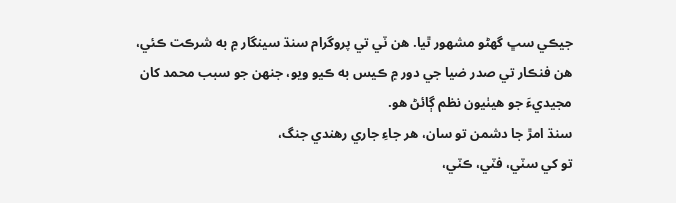جيڪي سڀ گهڻو مشهور ٿيا. هن ٽي تي پروگرام سنڌ سينگار ۾ به شرڪت ڪئي، هن فنڪار تي صدر ضيا جي دور ۾ ڪيس به ڪيو ويو، جنهن جو سبب محمد کان مجيديءَ جو هيٺيون نظم ڳائڻ هو.
سنڌ امڙ جا دشمن تو سان، هر جاءِ جاري رهندي جنگ،
تو کي سٽي، فٽي، ڪٽي،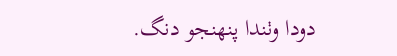دودا وٺندا پنهنجو دنگ.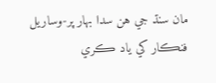مان سنڌ جي هن سدا بهار پر-وساريل فنڪار کي ياد ڪري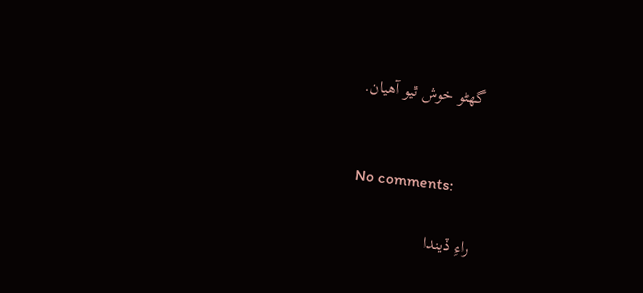گهڻو خوش ٿيو آهيان.


No comments:

راءِ ڏيندا